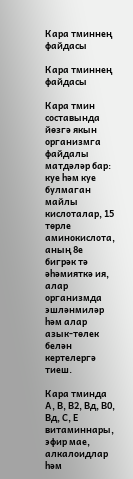Кара тминнең файдасы

Кара тминнең файдасы

Кара тмин составында йөзгә якын организмга файдалы матдәләр бар: куе һәм куе булмаган майлы кислоталар, 15 төрле аминокислота, аның 8е бигрәк тә әһәмияткә ия, алар организмда эшләнмиләр һәм алар азык-төлек белән кертелергә тиеш.

Кара тминда А, В, В2, Вд, В0, Вд, С, Е витаминнары, эфир мае, алкалоидлар һәм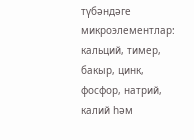түбәндәге микроэлементлар: кальций, тимер, бакыр, цинк, фосфор, натрий, калий һәм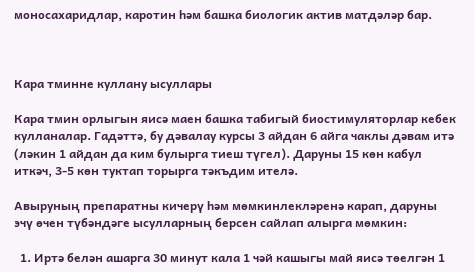моносахаридлар, каротин һәм башка биологик актив матдәләр бар.



Кара тминне куллану ысуллары

Кара тмин орлыгын яисә маен башка табигый биостимуляторлар кебек кулланалар. Гадәттә, бу дәвалау курсы 3 айдан 6 айга чаклы дәвам итә (ләкин 1 айдан да ким булырга тиеш түгел). Даруны 15 көн кабул иткәч, 3-5 көн туктап торырга тәкъдим ителә.

Авыруның препаратны кичерү һәм мөмкинлекләренә карап, даруны эчү өчен түбәндәге ысулларның берсен сайлап алырга мөмкин:

  1. Иртә белән ашарга 30 минут кала 1 чәй кашыгы май яисә төелгән 1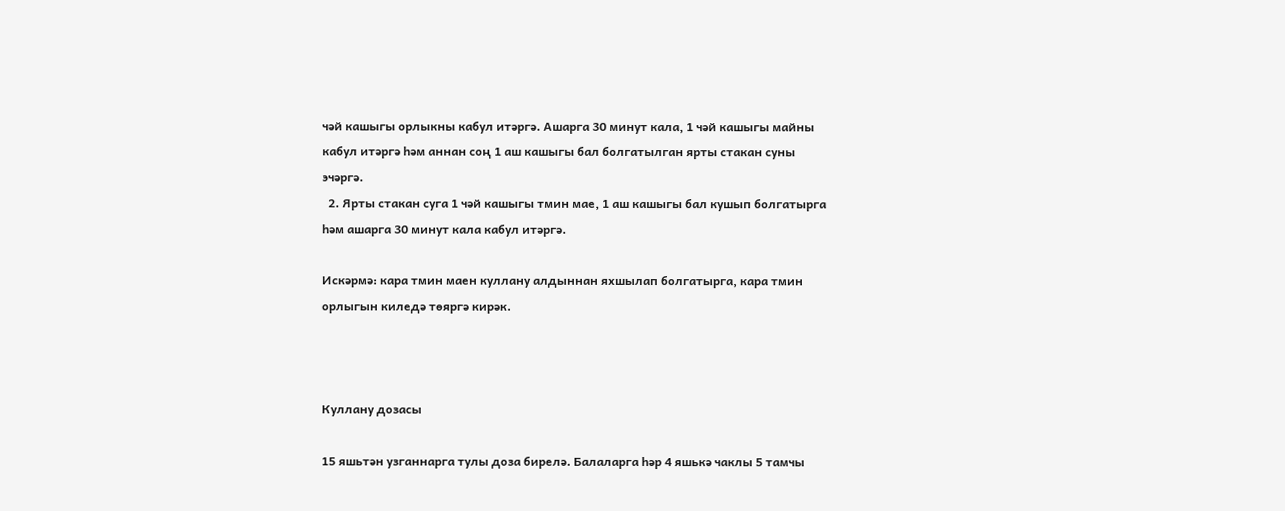чәй кашыгы орлыкны кабул итәргә. Ашарга 30 минут кала, 1 чәй кашыгы майны кабул итәргә һәм аннан соң 1 аш кашыгы бал болгатылган ярты стакан суны эчәргә.
  2. Ярты стакан суга 1 чәй кашыгы тмин мае, 1 аш кашыгы бал кушып болгатырга һәм ашарга 30 минут кала кабул итәргә.

Искәрмә: кара тмин маен куллану алдыннан яхшылап болгатырга, кара тмин орлыгын киледә төяргә кирәк.



Куллану дозасы

15 яшьтән узганнарга тулы доза бирелә. Балаларга һәр 4 яшькә чаклы 5 тамчы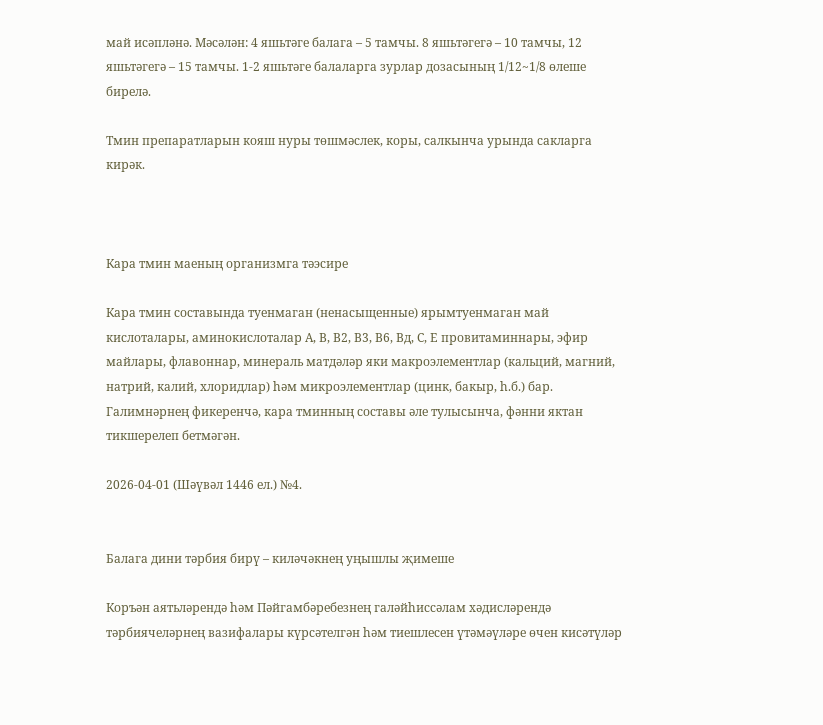май исәпләнә. Мәсәлән: 4 яшьтәге балага – 5 тамчы. 8 яшьтәгегә – 10 тамчы, 12 яшьтәгегә – 15 тамчы. 1-2 яшьтәге балаларга зурлар дозасының 1/12~1/8 өлеше бирелә.

Тмин препаратларын кояш нуры төшмәслек, коры, салкынча урында сакларга кирәк.



Кара тмин маеның организмга тәэсире

Кара тмин составында туенмаган (ненасыщенные) ярымтуенмаган май кислоталары, аминокислоталар А, В, В2, В3, В6, Вд, С, Е провитаминнары, эфир майлары, флавоннар, минераль матдәләр яки макроэлементлар (кальций, магний, натрий, калий, хлоридлар) һәм микроэлементлар (цинк, бакыр, һ.б.) бар. Галимнәрнең фикеренчә, кара тминның составы әле тулысынча, фәнни яктан тикшерелеп бетмәгән.

2026-04-01 (Шәүвәл 1446 ел.) №4.


Балага дини тәрбия бирү – киләчәкнең уңышлы җимеше

Коръән аятьләрендә һәм Пәйгамбәребезнең галәйһиссәлам хәдисләрендә тәрбиячеләрнең вазифалары күрсәтелгән һәм тиешлесен үтәмәүләре өчен кисәтүләр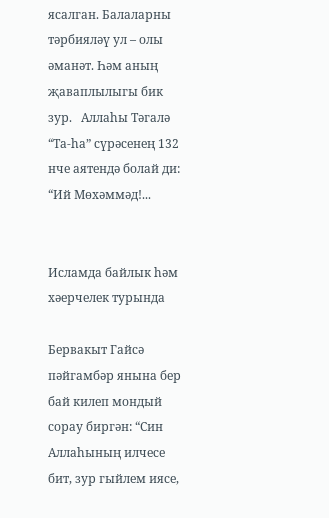ясалган. Балаларны тәрбияләү ул – олы әманәт. Һәм аның җаваплылыгы бик зур.   Аллаһы Тәгалә “Та-һа” сүрәсенең 132 нче аятендә болай ди: “Ий Мөхәммәд!...


Исламда байлык һәм хәерчелек турында

Бервакыт Гайсә пәйгамбәр янына бер бай килеп мондый сорау биргән: “Син Аллаһының илчесе бит, зур гыйлем иясе,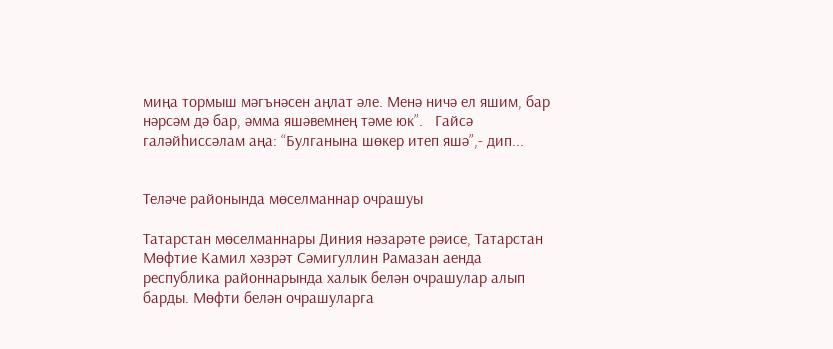миңа тормыш мәгънәсен аңлат әле. Менә ничә ел яшим, бар нәрсәм дә бар, әмма яшәвемнең тәме юк”.   Гайсә галәйһиссәлам аңа: “Булганына шөкер итеп яшә”,- дип...


Теләче районында мөселманнар очрашуы

Татарстан мөселманнары Диния нәзарәте рәисе, Татарстан Мөфтие Камил хәзрәт Сәмигуллин Рамазан аенда республика районнарында халык белән очрашулар алып барды. Мөфти белән очрашуларга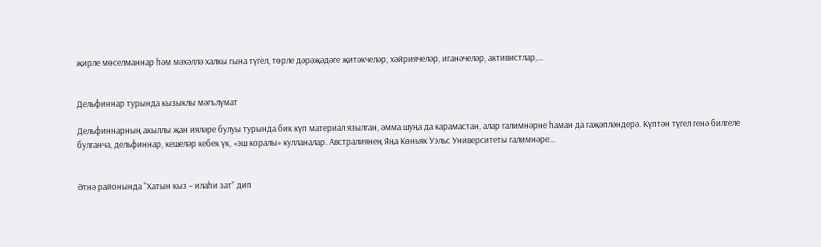җирле мөселманнар һәм мәхәллә халкы гына түгел, төрле дәрәҗәдәге җитәкчеләр, хәйриячеләр, иганәчеләр, активистлар,...


Дельфиннар турында кызыклы мәгълүмат

Дельфиннарның акыллы җан ияләре булуы турында бик күп материал язылган, әмма шуңа да карамастан, алар галимнәрне һаман да гаҗәпләндерә. Күптән түгел генә билгеле булганча, дельфиннар, кешеләр кебек үк, «эш коралы» кулланалар. Австралиянең Яңа Көньяк Уэльс Университеты галимнәре...


Әтнә районында “Хатын кыз – илаһи зат” дип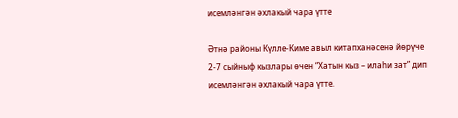исемләнгән әхлакый чара үтте

Әтнә районы Күлле-Киме авыл китапханәсенә йөрүче 2-7 сыйныф кызлары өчен “Хатын кыз – илаһи зат” дип исемләнгән әхлакый чара үтте.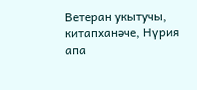Ветеран укытучы, китапханәче, Нүрия апа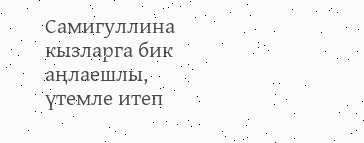Самигуллина кызларга бик аңлаешлы, үтемле итеп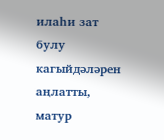илаһи зат булу кагыйдәләрен аңлатты, матур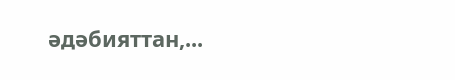әдәбияттан,...